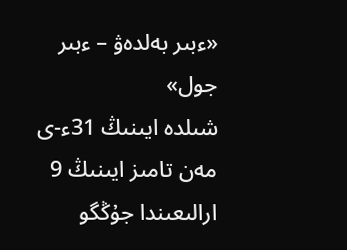«ءبىر بەلدەۋ – ءبىر جول»
شىلدە ايىنىڭ 31ء-ى مەن تامىز ايىنىڭ 9 ارالىعىندا جۇڭگو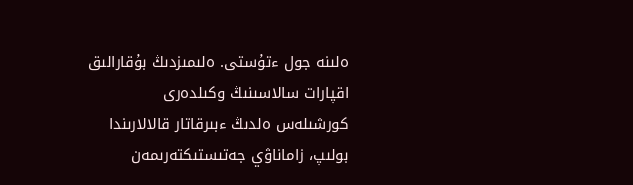ەلىنە جول ءتۇستى. ەلىمىزدىڭ بۇقارالىق اقپارات سالاسىنىڭ وكىلدەرى كورشىلەس ەلدىڭ ءبىرقاتار قالالارىندا بولىپ، زاماناۋي جەتىستىكتەرىمەن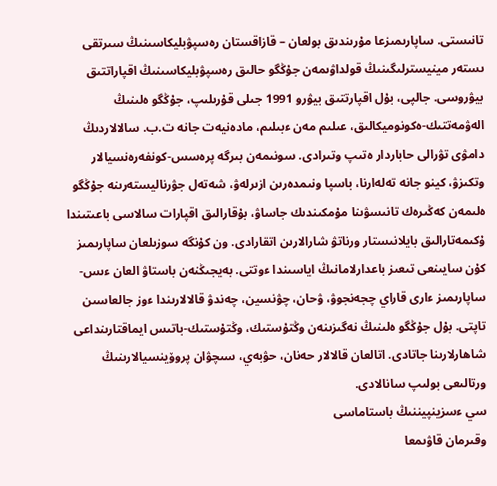تانىستى. ساپارىمىزعا مۇرىندىق بولعان – قازاقستان رەسپۋبليكاسىنىڭ سىرتقى ىستەر مينيسترلىگىنىڭ قولداۋىمەن جۇڭگو حالىق رەسپۋبليكاسىنىڭ اقپاراتتىق بيۋروسى. جالپى، بۇل اقپارتتىق بيۋرو 1991 جىلى قۇرىلىپ، جۇڭگو ەلىنىڭ الەۋمەتتىك-ەكونوميكالىق، عىلىم مەن ءبىلىم، مادەنيەت جانە ت.ب. سالالاردىڭ دامۋى تۋرالى حاباردار ەتىپ وتىرادى. سونىمەن بىرگە پرەسس-كونفەرەنسيالار وتكىزۋ، كينو جانە تەلەارنا، باسپا ونىمدەرىن ازىرلەۋ، شەتەل جۋرناليستەرىنە جۇڭگو ەلىمەن كەڭىرەك تانىسۋىنا مۇمكىندىك جاساۋ، بۇقارالىق اقپارات سالاسى باعىتىندا ۇكىمەتارالىق بايلانىستار ورناتۋ شارالارىن اتقارادى. ون كۇنگە سوزىلعان ساپارىمىز كۇن سايىنعى تىعىز باعدارلامانىڭ اياسىندا ءوتتى. بەيجىڭنەن باستاۋ العان ءىس-ساپارىمىز ءارى قاراي چجەنجوۋ، ۋحان، چۋنسين، چەندۋ قالالارىندا ءوز جالعاسىن تاپتى. بۇل جۇڭگو ەلىنىڭ نەگىزىنەن وڭتۇستىك، وڭتۇستىك-باتىس ايماقتارىنداعى شاھارلارىنا جاتادى. اتالعان قالالار حەنان، حۋبەي، سىچۋان پروۆينسيالارىنىڭ ورتالىعى بولىپ سانالادى.
سي ءسزينپيننىڭ باستاماسى
وقىرمان قاۋىمعا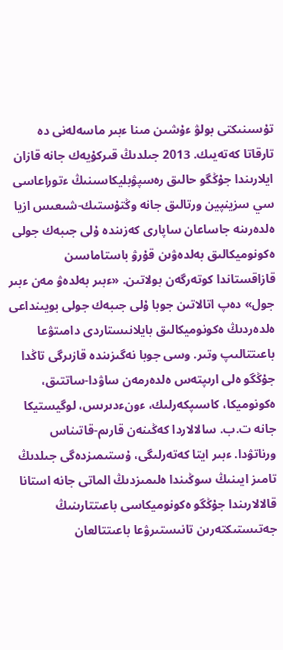تۇسىنىكتى بولۋ ءۇشىن مىنا ءبىر ماسەلەنى دە تارقاتا كەتەيىك. 2013 جىلدىڭ قىركۇيەك جانە قازان ايلارىندا جۇڭگو حالىق رەسپۋبليكاسىنىڭ ءتوراعاسى سي سزينپين ورتالىق جانە وڭتۇستىك-شىعىس ازيا ەلدەرىنە جاساعان ساپارى كەزىندە ۇلى جىبەك جولى ەكونوميكالىق بەلدەۋىن قۇرۋ باستاماسىن قازاقستاندا كوتەرگەن بولاتىن. «ءبىر بەلدەۋ مەن ءبىر جول» دەپ اتالاتىن جوبا ۇلى جىبەك جولى بويىنداعى ەلدەردىڭ ەكونوميكالىق بايلانىستاردى دامىتۋعا باعىتتالىپ وتىر. وسى جوبا نەگىزىندە قازىرگى تاڭدا جۇڭگو ەلى ارىپتەس ەلدەرمەن ساۋدا-ساتتىق، ەكونوميكا، كاسىپكەرلىك، ءونءدىرىس، لوگيستيكا جانە ت.ب. سالالاردا كەڭىنەن قارىم-قاتىناس ورناتۋدا. ءبىر ايتا كەتەرلىگى، ۇستىمىزدەگى جىلدىڭ تامىز ايىنىڭ سوڭىندا ەلىمىزدىڭ الماتى جانە استانا قالالارىندا جۇڭگو ەكونوميكاسى باعىتتارىنىڭ جەتىستىكتەرىن تانىستىرۋعا باعىتتالعان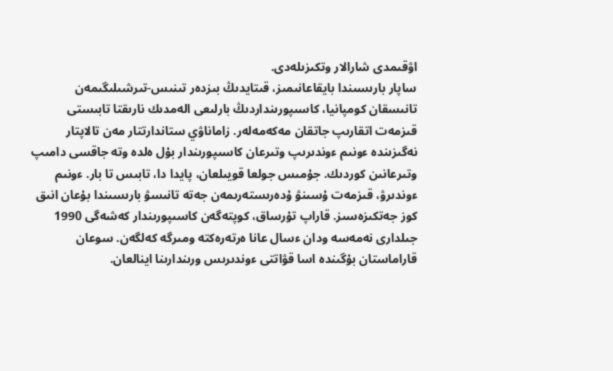اۋقىمدى شارالار وتكىزىلەدى.
ساپار بارىسىندا بايقاعانىمىز، قىتايدىڭ بىزدەر تىنىس-تىرشىلىگىمەن تانىسقان كومپانيا، كاسىپورىنداردىڭ بارلىعى الەمدىك نارىقتا تابىستى قىزمەت اتقارىپ جاتقان مەكەمەلەر. زاماناۋي ستاندارتتار مەن تالاپتار نەگىزىندە ءونىم ءوندىرىپ وتىرعان كاسىپورىندار بۇل ەلدە وتە جاقسى دامىپ وتىرعانىن كوردىك. جۇمىس جولعا قويىلعان، پايدا دا، تابىس تا بار. ءونىم ءوندىرۋ، قىزمەت ۇسىنۋ ۇدەرىستەرىمەن جەتە تانىسۋ بارىسىندا بۇعان انىق كوز جەتكىزەسىز. قاراپ تۇرساق، كوپتەگەن كاسىپورىندار كەشەگى 1990 جىلدارى نەمەسە ودان ءسال عانا ەرتەرەكتە ومىرگە كەلگەن. سوعان قاراماستان بۇگىندە اسا قۋاتتى ءوندىرىس ورىندارىنا اينالعان.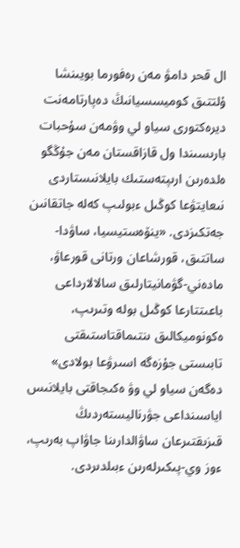ال قحر دامۋ مەن رەفورما بويىنشا ۇلتتىق كوميسسيانىڭ دەپارتامەنت ديرەكتورى سياو لي وۋمەن سۇحبات بارىسىندا ول قازاقستان مەن جۇڭگو ەلدەرىن ارىپتەستىك بايلانىستاردى نىعايتۋعا كوڭىل ءبولىپ كەلە جاتقانىن جەتكىزدى. «ينۆەستيسيا، ساۋدا-ساتتىق، قورشاعان ورتانى قورعاۋ، مادەني-گۋمانيتارلىق سالالارداعى باعىتتارعا كوڭىل بولە وتىرىپ، ەكونوميكالىق ىنتىماقتاستىقتى تابىستى جۇزەگە اسىرۋعا بولادى» دەگەن سياو لي وۋ ەكىجاقتى بايلانىس اياسىنداعى جۋرناليستەردىڭ قىزىقتىرعان ساۋالدارىنا جاۋاپ بەرىپ، ءوز وي-پىكىرلەرىن ءبىلدىردى.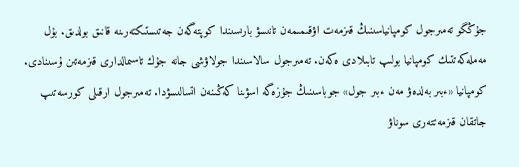جۇڭگو تەمىرجول كومپانياسىنىڭ قىزمەت اۋقىمىمەن تانىسۋ بارىسىندا كوپتەگەن جەتىستىكتەرىنە قانىق بولدىق. بۇل مەملەكەتتىك كومپانيا بولىپ تابىلادى ەكەن. تەمىرجول سالاسىندا جولاۋشى جانە جۇك تاسىمالدارى قىزمەتىن ۇسىنادى. كومپانيا «ءبىر بەلدەۋ مەن ءبىر جول» جوباسىنىڭ جۇزەگە اسۋىنا كەڭىنەن اتسالىسۋدا. تەمىرجول ارقىلى كورسەتىپ جاتقان قىزمەتتەرى سوناۋ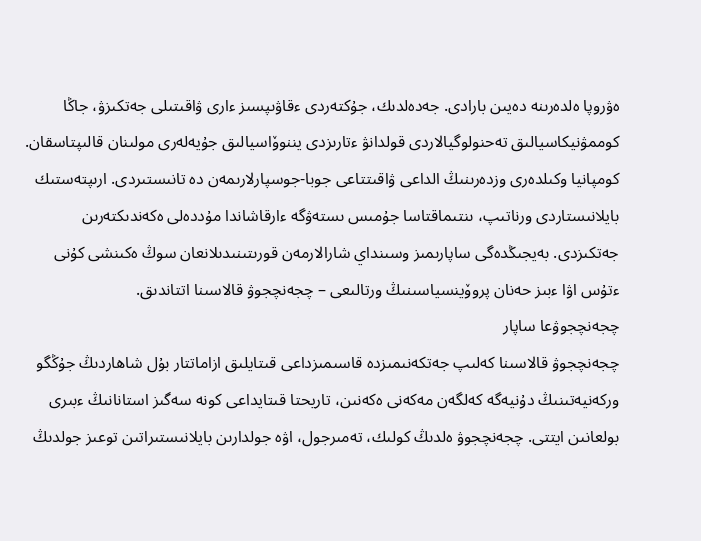ەۋروپا ەلدەرىنە دەيىن بارادى. جەدەلدىك، جۇكتەردى ءقاۋىپسىز ءارى ۋاقىتىلى جەتكىزۋ، جاڭا كوممۋنيكاسيالىق تەحنولوگيالاردى قولدانۋ ءتارىزدى يننوۆاسيالىق جۇيەلەرى مولىنان قالىپتاسقان. كومپانيا وكىلدەرى وزدەرىنىڭ الداعى ۋاقىتتاعى جوبا-جوسپارلارىمەن دە تانىستىردى. ارىپتەستىك بايلانىستاردى ورناتىپ، ىنتىماقتاسا جۇمىس ىستەۋگە ءارقاشاندا مۇددەلى ەكەندىكتەرىن جەتكىزدى. بەيجىڭدەگى ساپارىمىز وسىنداي شارالارمەن قورىتىنىدىلانعان سوڭ ەكىنشى كۇنى ءتۇس اۋا ءبىز حەنان پروۆينسياسىنىڭ ورتالىعى – چجەنچجوۋ قالاسىنا اتتاندىق.
چجەنچجوۋعا ساپار
چجەنچجوۋ قالاسىنا كەلىپ جەتكەنىمىزدە قاسىمىزداعى قىتايلىق ازاماتتار بۇل شاھاردىڭ جۇڭگو وركەنيەتىنىڭ دۇنيەگە كەلگەن مەكەنى ەكەنىن، تاريحتا قىتايداعى كونە سەگىز استانانىڭ ءبىرى بولعانىن ايتتى. چجەنچجوۋ ەلدىڭ كولىك، تەمىرجول، اۋە جولدارىن بايلانىستىراتىن توعىز جولدىڭ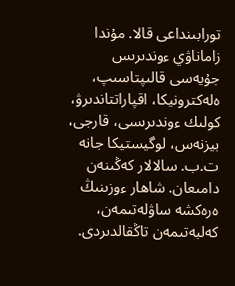تورابىنداعى قالا. مۇندا زاماناۋي ءوندىرىس جۇيەسى قالىپتاسىپ، ەلەكترونيكا، اقپاراتتاندىرۋ، كولىك ءوندىرىسى، قارجى، بيزنەس، لوگيستيكا جانە ت.ب. سالالار كەڭىنەن دامىعان. شاھار ءوزىنىڭ ەرەكشە ساۋلەتىمەن، كەلبەتىمەن تاڭقالدىردى.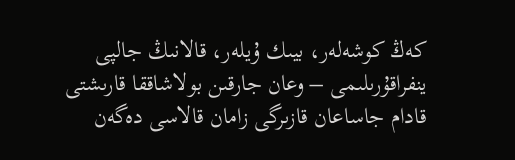كەڭ كوشەلەر، بيىك ۇيلەر، قالانىڭ جالپى ينفراقۇرىلىمى – وعان جارقىن بولاشاققا قارىشتى قادام جاساعان قازىرگى زامان قالاسى دەگەن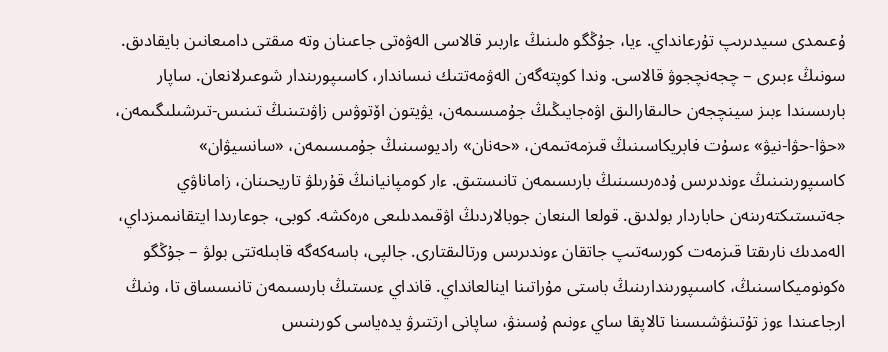ۇعىمدى سىيدىرىپ تۇرعانداي. ءيا، جۇڭگو ەلىنىڭ ءاربىر قالاسى الەۋەتى جاعىنان وتە مىقتى دامىعانىن بايقادىق. سونىڭ ءبىرى – چجەنچجوۋ قالاسى. وندا كوپتەگەن الەۋمەتتىك نىساندار، كاسىپورىندار شوعىرلانعان. ساپار بارىسىندا ءبىز سينچجەن حالىقارالىق اۋەجايىڭىڭ جۇمىسىمەن، يۋيتون اۆتوۋس زاۋىتىنىڭ تىنىس-تىرشىلىگىمەن، «حۋا-حۋا-نيۋ» ءسۇت فابريكاسىنىڭ قىزمەتىمەن، «حەنان» راديوسىنىڭ جۇمىسىمەن، «سانسيۋان» كاسىپورىنىنىڭ ءوندىرىس ۇدەرىسىنىڭ بارىسىمەن تانىستىق. ءار كومپانيانىڭ قۇرىلۋ تاريحىنان، زاماناۋي جەتىستىكتەرىنەن حاباردار بولدىق. قولعا الىنعان جوبالاردىڭ اۋقىمدىلىعى ەرەكشە. كوبى، جوعارىدا ايتقانىمىزداي، الەمدىك نارىقتا قىزمەت كورسەتىپ جاتقان ءوندىرىس ورتالىقتارى. جالپى، باسەكەگە قابىلەتتى بولۋ – جۇڭگو ەكونوميكاسىنىڭ، كاسىپورىندارىنىڭ باستى مۇراتىنا اينالعانداي. قانداي ءىستىڭ بارىسىمەن تانىسساق تا، ونىڭ ارجاعىندا ءوز تۇتىنۋشىسىنا تالاپقا ساي ءونىم ۇسىنۋ، ساپانى ارتتىرۋ يدەياسى كورىنىس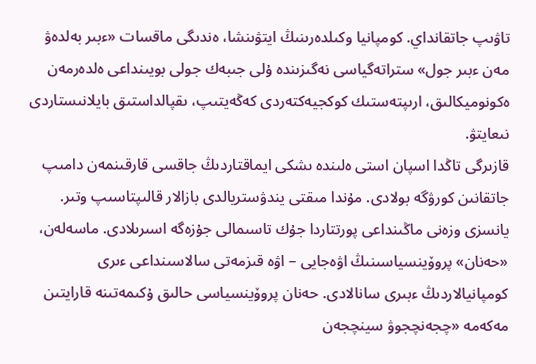تاۋىپ جاتقانداي. كومپانيا وكىلدەرىنىڭ ايتۋىنشا، ەندىگى ماقسات «ءبىر بەلدەۋ مەن ءبىر جول» ستراتەگياسى نەگىزىندە ۇلى جىبەك جولى بويىنداعى ەلدەرمەن ەكونوميكالىق، ارىپتەستىك كوكجيەكتەردى كەڭەيتىپ، ىقپالداستىق بايلانىستاردى نىعايتۋ.
قازىرگى تاڭدا اسپان استى ەلىندە ىشكى ايماقتاردىڭ جاقسى قارقىنمەن دامىپ جاتقانىن كورۋگە بولادى. مۇندا مىقتى يندۋستريالدى بازالار قالىپتاسىپ وتىر. يانسزى وزەنى ماڭىنداعى پورتتاردا جۇك تاسىمالى جۇزەگە اسىرىلادى. ماسەلەن، «حەنان» پروۆينسياسىنىڭ اۋەجايى – اۋە قىزمەتى سالاسىنداعى ءىرى كومپانيالاردىڭ ءبىرى سانالادى. حەنان پروۆينسياسى حالىق ۇكىمەتىنە قارايتىن مەكەمە «چجەنچجوۋ سينچجەن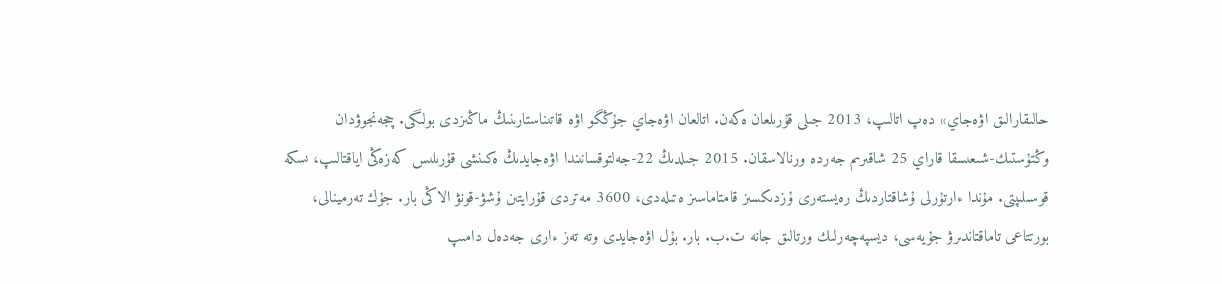حالىقارالىق اۋەجاي» دەپ اتالىپ، 2013 جىلى قۇرىلعان ەكەن. اتالعان اۋەجاي جۇڭگو اۋە قاتىناستارىنىڭ ماڭىزدى بولىگى. چجەنجوۋدان وڭتۇستىك-شىعىسقا قاراي 25 شاقىرىم جەردە ورنالاسقان. 2015 جىلدىڭ 22-جەلتوقسانىندا اۋەجايدىڭ ەكىنشى قۇرىلىس كەزەڭى اياقتالىپ، ىسكە قوسىلىپتى. مۇندا ءارتۇرلى ۇشاقتاردىڭ رەيستەرى ۇزدىكسىز قامتاماسىز ەتىلەدى، 3600 مەتردى قۇرايتىن ۇشۋ-قونۋ الاڭى بار. جۇك تەرمينالى، بورتتاعى تاماقتاندىرۋ جۇيەسى، ديسپەچەرلىك ورتالىق جانە ت.ب. بار. بۇل اۋەجايدى وتە تەز ءارى جەدەل دامىپ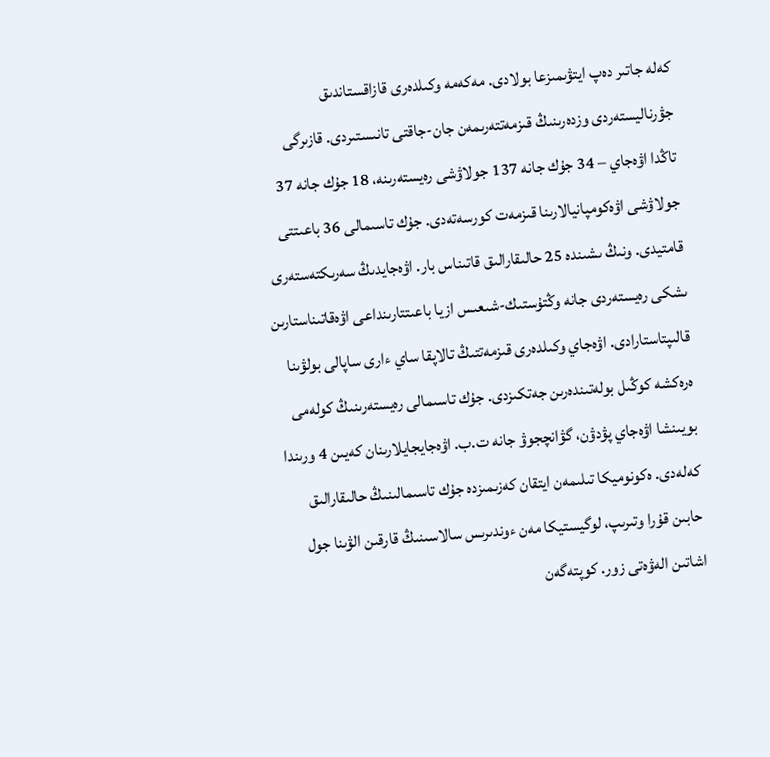كەلە جاتىر دەپ ايتۋىمىزعا بولادى. مەكەمە وكىلدەرى قازاقستاندىق جۋرناليستەردى وزدەرىنىڭ قىزمەتتەرىمەن جان-جاقتى تانىستىردى. قازىرگى تاڭدا اۋەجاي – 34 جۇك جانە 137 جولاۋشى رەيستەرىنە، 18 جۇك جانە 37 جولاۋشى اۋەكومپانيالارىنا قىزمەت كورسەتەدى. جۇك تاسىمالى 36 باعىتتى قامتيدى. ونىڭ ىشىندە 25 حالىقارالىق قاتىناس بار. اۋەجايدىڭ سەرىكتەستەرى ىشكى رەيستەردى جانە وڭتۇستىك-شىعىس ازيا باعىتتارىنداعى اۋەقاتىناستارىن قالىپتاستارادى. اۋەجاي وكىلدەرى قىزمەتتىڭ تالاپقا ساي ءارى ساپالى بولۋىنا ەرەكشە كوڭىل بولەتىندەرىن جەتكىزدى. جۇك تاسىمالى رەيستەرىنىڭ كولەمى بويىنشا اۋەجاي پۋدۋن، گۋانچجوۋ جانە ت.ب. اۋەجايجايلارىنان كەيىن 4 ورىندا كەلەدى. ەكونوميكا تىلىمەن ايتقان كەزىمىزدە جۇك تاسىمالىنىڭ حالىقارالىق حابىن قۇرا وتىرىپ، لوگيستيكا مەن ءوندىرىس سالاسىنىڭ قارقىن الۋىنا جول اشاتىن الەۋەتى زور. كوپتەگەن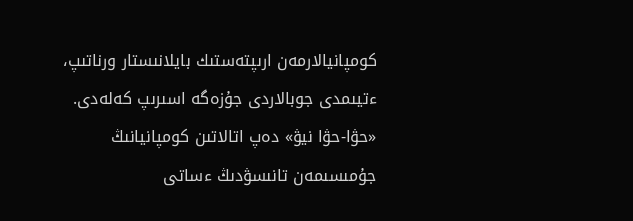كومپانيالارمەن ارىپتەستىك بايلانىستار ورناتىپ، ءتيىمدى جوبالاردى جۇزەگە اسىرىپ كەلەدى.
«حۋا-حۋا نيۋ» دەپ اتالاتىن كومپانيانىڭ جۇمىسىمەن تانىسۋدىڭ ءساتى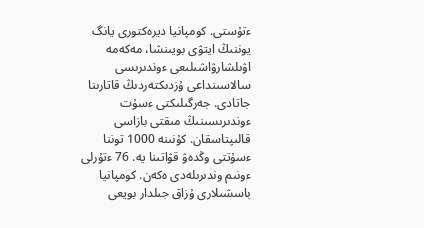ءتۇستى. كومپانيا ديرەكتورى يانگ يوننىڭ ايتۋى بويىنشا، مەكەمە اۋىلشارۋاشىلىعى ءوندىرىسى سالاسىنداعى ۇزدىكتەردىڭ قاتارىنا جاتادى. جەرگىلىكتى ءسۇت ءوندىرىسىنىڭ مىقتى بازاسى قالىپتاسقان. كۇنىنە 1000 توننا ءسۇتتى وڭدەۋ قۋاتىنا يە. 76 ءتۇرلى ءونىم وندىرىلەدى ەكەن. كومپانيا باسشىلارى ۇزاق جىلدار بويعى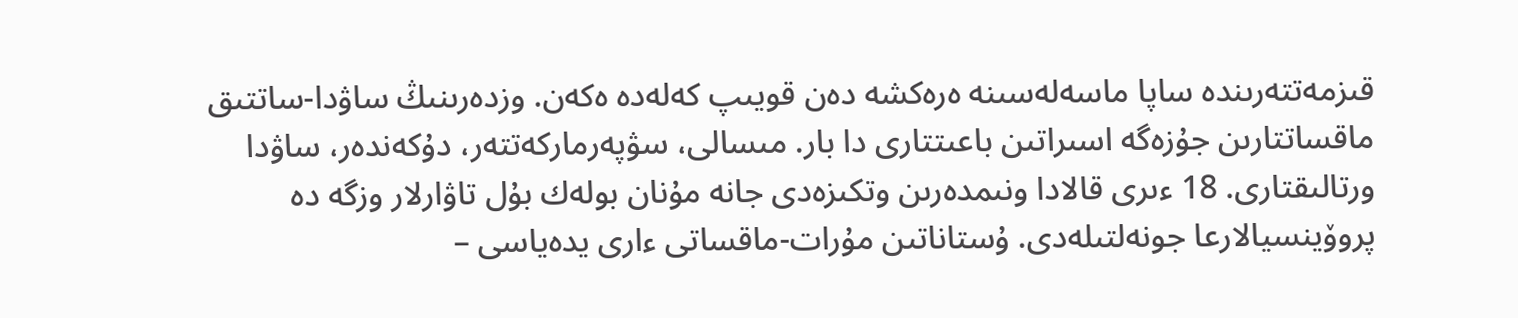قىزمەتتەرىندە ساپا ماسەلەسىنە ەرەكشە دەن قويىپ كەلەدە ەكەن. وزدەرىنىڭ ساۋدا-ساتتىق ماقساتتارىن جۇزەگە اسىراتىن باعىتتارى دا بار. مىسالى، سۋپەرماركەتتەر، دۇكەندەر، ساۋدا ورتالىقتارى. 18 ءىرى قالادا ونىمدەرىن وتكىزەدى جانە مۇنان بولەك بۇل تاۋارلار وزگە دە پروۆينسيالارعا جونەلتىلەدى. ۇستاناتىن مۇرات-ماقساتى ءارى يدەياسى –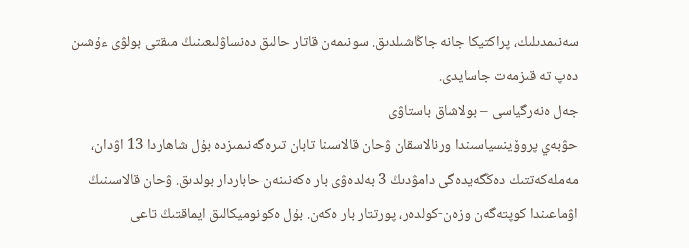سەنىمدىلىك، پراكتيكا جانە جاڭاشىلدىق. سونىمەن قاتار حالىق دەنساۋلىعىنىڭ مىقتى بولۋى ءۇشىن دەپ تە قىزمەت جاسايدى.
جەل ەنەرگياسى – بولاشاق باستاۋى
حۋبەي پروۆينسياسىندا ورنالاسقان ۋحان قالاسىنا تابان تىرەگەنىمىزدە بۇل شاھاردا 13 اۋدان، مەملەكەتتىك دەڭگەيدەگى دامۋدىڭ 3 بەلدەۋى بار ەكەنىنەن حاباردار بولدىق. ۋحان قالاسىنىڭ اۋماعىندا كوپتەگەن وزەن-كولدەر، پورتتار بار ەكەن. بۇل ەكونوميكالىق ايماقتىڭ تاعى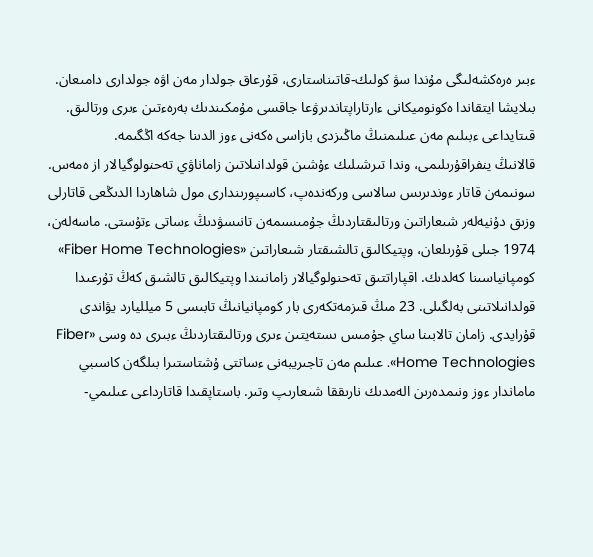ءبىر ەرەكشەلىگى مۇندا سۋ كولىك-قاتىناستارى، قۇرعاق جولدار مەن اۋە جولدارى دامىعان. بىلايشا ايتقاندا ەكونوميكانى ءارتاراپتاندىرۋعا جاقسى مۇمكىندىك بەرەءتىن ءىرى ورتالىق. قىتايداعى ءبىلىم مەن عىلىمنىڭ ماڭىزدى بازاسى ەكەنى ءوز الدىنا جەكە اڭگىمە.
قالانىڭ ينفراقۇرىلىمى، وندا تىرشىلىك ءۇشىن قولدانىلاتىن زاماناۋي تەحنولوگيالار از ەمەس. سونىمەن قاتار ءوندىرىس سالاسى وركەندەپ، كاسىپورىندارى مول شاھاردا الدىڭعى قاتارلى وزىق دۇنيەلەر شىعاراتىن ورتالىقتاردىڭ جۇمىسىمەن تانىسۋدىڭ ءساتى ءتۇستى. ماسەلەن، 1974 جىلى قۇرىلعان، وپتيكالىق تالشىقتار شىعاراتىن «Fiber Home Technologies» كومپانياسىنا كەلدىك. اقپاراتتىق تەحنولوگيالار زامانىندا وپتيكالىق تالشىق كەڭ تۇرعىدا قولدانىلاتىنى بەلگىلى. 23 مىڭ قىزمەتكەرى بار كومپانيانىڭ تابىسى 5 ميلليارد يۋاندى قۇرايدى. زامان تالابىنا ساي جۇمىس ىستەيتىن ءىرى ورتالىقتاردىڭ ءبىرى دە وسى «Fiber Home Technologies». عىلىم مەن تاجىريبەنى ءساتتى ۇشتاستىرا بىلگەن كاسىبي ماماندار ءوز ونىمدەرىن الەمدىك نارىققا شىعارىپ وتىر. باستاپقىدا قاتارداعى عىلىمي-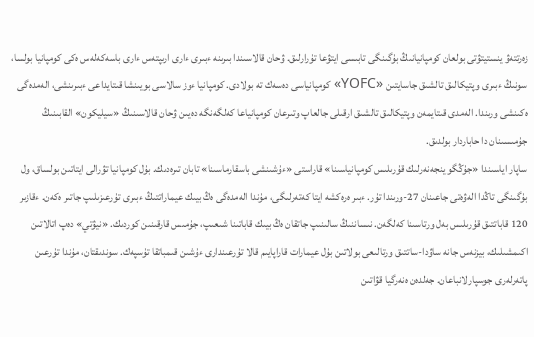زەرتتەۋ ينستيتۋتى بولعان كومپانيانىڭ بۇگىنگى تابىسى ايتۋعا تۇرارلىق. ۋحان قالاسىندا بىرىنە ءبىرى ءارى ارىپتەس ءارى باسەكەلەس ەكى كومپانيا بولسا، سونىڭ ءبىرى وپتيكالىق تالشىق جاسايتىن «YOFC» كومپانياسى دەسەك تە بولادى. كومپانيا ءوز سالاسى بويىنشا قىتايداعى ءبىرىنشى، الەمدەگى ەكىنشى ورىندا. الەمدى قىتايمەن وپتيكالىق تالشىق ارقىلى جالعاپ وتىرعان كومپانياعا كەلگەنگە دەيىن ۋحان قالاسىنىڭ «سيليكون» القابىنىڭ جۇمىسىنان دا حاباردار بولدىق.
ساپار اياسىندا «جۇڭگو ينجەنەرلىك قۇرىلىس كومپانياسىنا» قاراستى «ءۇشىنشى باسقارماسىنا» تابان تىرەدىك. بۇل كومپانيا تۋرالى ايتاتىن بولساق، ول بۇگىنگى تاڭدا الەۋەتى جاعىنان 27-ورىندا تۇر. ءبىر ەرەكشە ايتا كەتەرلىگى، مۇندا الەمدەگى ەڭ بيىك عيماراتتىڭ ءبىرى تۇرعىزىلىپ جاتىر ەكەن. ءقازىر 120 قاباتتىق قۇرىلىس بەل ورتاسىنا كەلگەن. نىساننىڭ سالىنىپ جاتقان ەڭ بيىك قاباتىنا شىعىپ، جۇمىس قارقىنىن كوردىك. «نيۋتي» دەپ اتالاتىن اكىمشىلىك، بيزنەس جانە ساۋدا-ساتتىق ورتالىعى بولاتىن بۇل عيمارات قاراپايىم قالا تۇرعىندارى ءۇشىن قىمباتقا تۇسپەك. سوندىقتان، مۇندا تۇرعىن پاتەرلەرى جوسپارلانباعان. جەلدەن ەنەرگيا قۋاتىن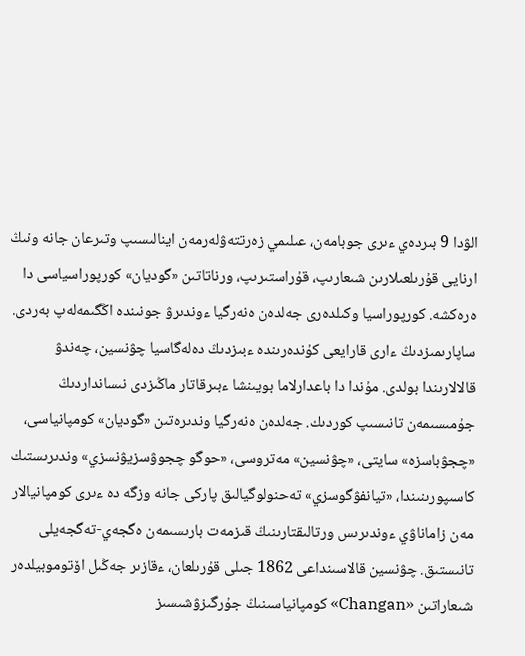الۋدا 9 بىردەي ءىرى جوبامەن، عىلىمي زەرتتەۋلەرمەن اينالىسىپ وتىرعان جانە ونىڭ ارنايى قۇرىلعىلارىن شىعارىپ، قۇراستىرىپ، ورناتاتىن «گوديان» كورپوراسياسى دا ەرەكشە. كورپوراسيا وكىلدەرى جەلدەن ەنەرگيا ءوندىرۋ جونىندە اڭگىمەلەپ بەردى.
ساپارىمىزدىڭ ءارى قارايعى كۇندەرىندە ءبىزدىڭ دەلەگاسيا چۋنسين، چەندۋ قالالارىندا بولدى. مۇندا دا باعدارلاما بويىنشا ءبىرقاتار ماڭىزدى نىسانداردىڭ جۇمىسىمەن تانىسىپ كوردىك. جەلدەن ەنەرگيا وندىرەتىن «گوديان» كومپانياسى، «چجۋباسزە» سايتى، «چۋنسين» مەتروسى، «حوگو چجوۋسزيۋنسزي» وندىرىستىك كاسىپورىنىندا، «تيانفۋگوسزي» تەحنولوگيالىق پاركى جانە وزگە دە ءىرى كومپانيالار مەن زاماناۋي ءوندىرىس ورتالىقتارىنىڭ قىزمەت بارىسىمەن ەگجەي-تەگجەيلى تانىستىق. چۋنسين قالاسىنداعى 1862 جىلى قۇرىلعان، ءقازىر جەڭىل اۆتوموبيلدەر شىعاراتىن «Changan» كومپانياسىنىڭ جۇرگىزۋشىسىز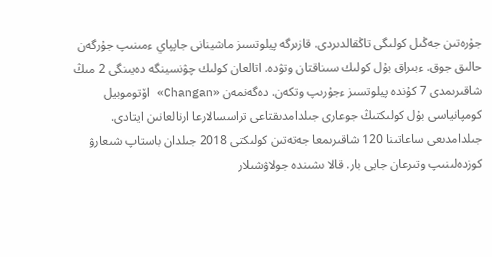جۇرەتىن جەڭىل كولىگى تاڭقالدىردى. قازىرگە پيلوتسىز ماشينانى جاپپاي ءمىنىپ جۇرگەن حالىق جوق. ءبىراق بۇل كولىك سىناقتان وتۋدە. اتالعان كولىك چۋنسينگە دەيىنگى 2 مىڭ شاقىرىمدى 7 كۇندە پيلوتسىز ءجۇرىپ وتكەن. دەگەنمەن «Changan» اۆتوموبيل كومپانياسى بۇل كولىكتىڭ جوعارى جىلدامدىقتاعى تراسسالارعا ارنالعانىن ايتادى. جىلدامدىعى ساعاتىنا 120 شاقىرىمعا جەتەتىن كولىكتى 2018 جىلدان باستاپ شىعارۋ كوزدەلىنىپ وتىرعان جايى بار. قالا ىشىندە جولاۋشىلار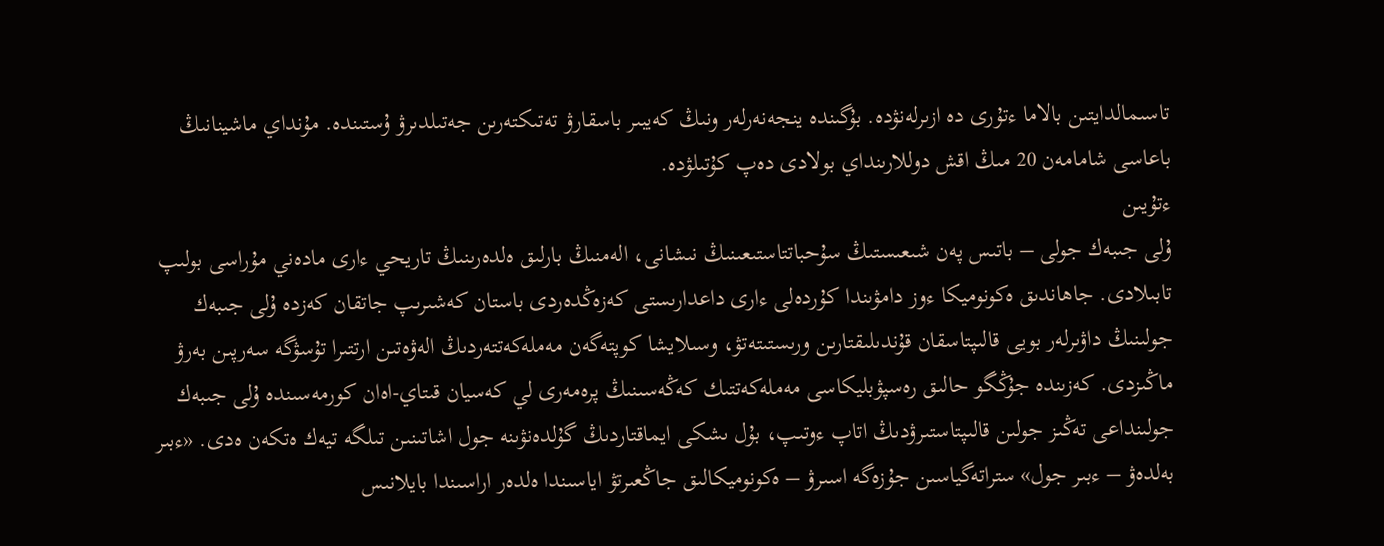تاسىمالدايتىن بالاما ءتۇرى دە ازىرلەنۋدە. بۇگىندە ينجەنەرلەر ونىڭ كەيبىر باسقارۋ تەتىكتەرىن جەتىلدىرۋ ۇستىندە. مۇنداي ماشينانىڭ باعاسى شامامەن 20 مىڭ اقش دوللارىنداي بولادى دەپ كۇتىلۋدە.
ءتۇيىن
ۇلى جىبەك جولى – باتىس پەن شىعىستىڭ سۇحباتتاستىعىنىڭ نىشانى، الەمنىڭ بارلىق ەلدەرىنىڭ تاريحي ءارى مادەني مۇراسى بولىپ تابىلادى. جاھاندىق ەكونوميكا ءوز دامۋىندا كۇردەلى ءارى داعدارىستى كەزەڭدەردى باستان كەشىرىپ جاتقان كەزدە ۇلى جىبەك جولىنىڭ داۋىرلەر بويى قالىپتاسقان قۇندىلىقتارىن ورىستىتەتۋ، وسىلايشا كوپتەگەن مەملەكەتتەردىڭ الەۋەتىن ارتتىرا تۇسۋگە سەرپىن بەرۋ ماڭىزدى. كەزىندە جۇڭگو حالىق رەسپۋبليكاسى مەملەكەتتىك كەڭەسىنىڭ پرەمەرى لي كەسيان قىتاي-اەان كورمەسىندە ۇلى جىبەك جولىنداعى تەڭىز جولىن قالىپتاستىرۋدىڭ اتاپ ءوتىپ، بۇل ىشكى ايماقتاردىڭ گۇلدەنۋىنە جول اشاتىنىن تىلگە تيەك ەتكەن ەدى. «ءبىر بەلدەۋ – ءبىر جول» ستراتەگياسىن جۇزەگە اسىرۋ – ەكونوميكالىق جاڭعىرتۋ اياسىندا ەلدەر اراسىندا بايلانىس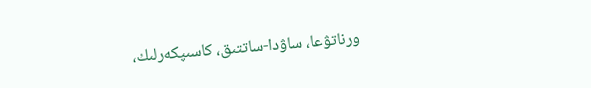ورناتۋعا، ساۋدا-ساتتىق، كاسىپكەرلىك،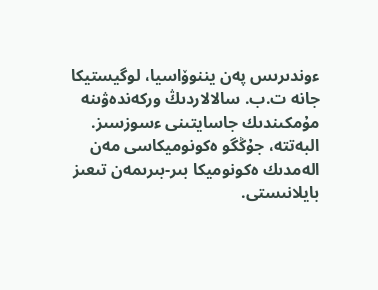ءوندىرىس پەن يننوۆاسيا، لوگيستيكا جانە ت.ب. سالالاردىڭ وركەندەۋىنە مۇمكىندىك جاسايتىنى ءسوزسىز. البەتتە، جۇڭگو ەكونوميكاسى مەن الەمدىك ەكونوميكا بىر-بىرىمەن تىعىز بايلانىستى.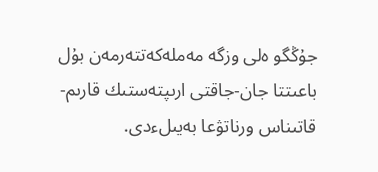جۇڭگو ەلى وزگە مەملەكەتتەرمەن بۇل باعىتتا جان-جاقتى ارىپتەستىك قارىم-قاتىناس ورناتۋعا بەيىلءدى.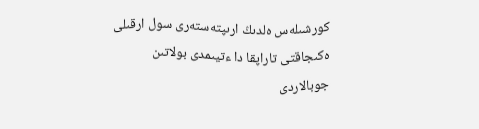كورشىلەس ەلدىڭ ارىپتەستەرى سول ارقىلى ەكىجاقتى تاراپقا دا ءتيىمدى بولاتىن جوبالاردى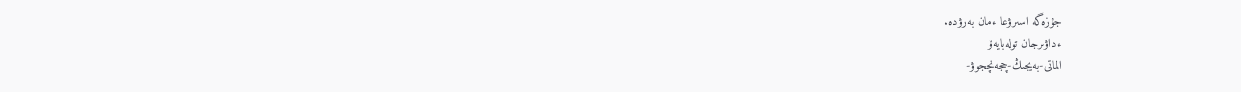جۇزەگە اسىرۋعا ءمان بەرۋدە.
ءداۋىرجان تولەبايەۆ
الماتى-بەيجىڭ-چجەنچجوۋ-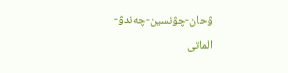ۋحان-چۋنسين-چەندۋ-الماتى